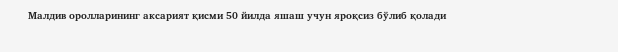Малдив оролларининг аксарият қисми 50 йилда яшаш учун яроқсиз бўлиб қолади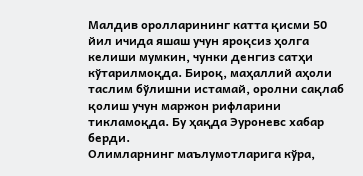Малдив оролларининг катта қисми 50 йил ичида яшаш учун яроқсиз ҳолга келиши мумкин, чунки денгиз сатҳи кўтарилмоқда. Бироқ, маҳаллий аҳоли таслим бўлишни истамай, оролни сақлаб қолиш учун маржон рифларини тикламоқда. Бу ҳақда Эуроневс хабар берди.
Олимларнинг маълумотларига кўра,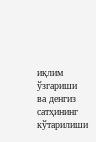иқлим ўзгариши ва денгиз сатҳининг кўтарилиши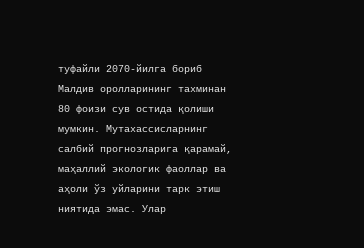туфайли 2070-йилга бориб Малдив оролларининг тахминан 80 фоизи сув остида қолиши мумкин. Мутахассисларнинг салбий прогнозларига қарамай, маҳаллий экологик фаоллар ва аҳоли ўз уйларини тарк этиш ниятида эмас. Улар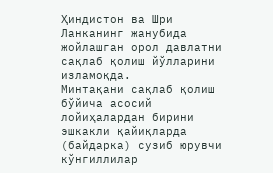Ҳиндистон ва Шри Ланканинг жанубида жойлашган орол давлатни сақлаб қолиш йўлларини изламоқда.
Минтақани сақлаб қолиш бўйича асосий лойиҳалардан бирини эшкакли қайиқларда (байдарка) сузиб юрувчи кўнгиллилар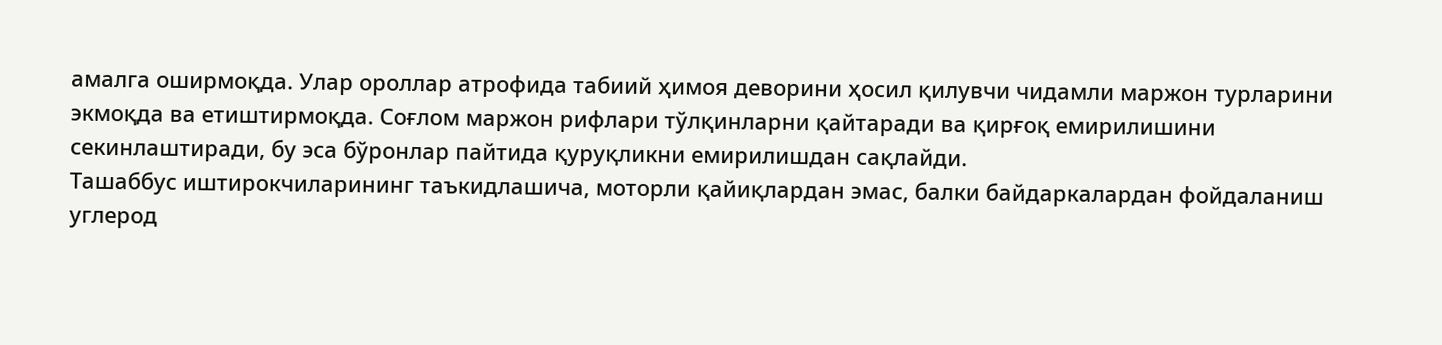амалга оширмоқда. Улар ороллар атрофида табиий ҳимоя деворини ҳосил қилувчи чидамли маржон турларини экмоқда ва етиштирмоқда. Соғлом маржон рифлари тўлқинларни қайтаради ва қирғоқ емирилишини секинлаштиради, бу эса бўронлар пайтида қуруқликни емирилишдан сақлайди.
Ташаббус иштирокчиларининг таъкидлашича, моторли қайиқлардан эмас, балки байдаркалардан фойдаланиш углерод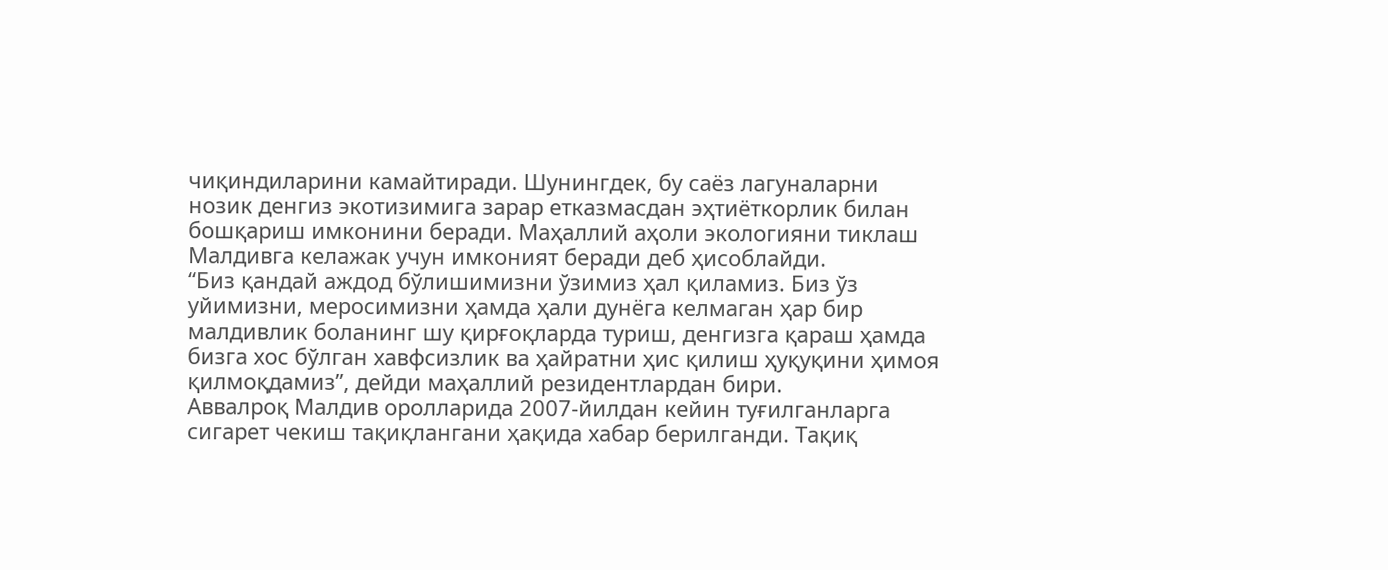чиқиндиларини камайтиради. Шунингдек, бу саёз лагуналарни нозик денгиз экотизимига зарар етказмасдан эҳтиёткорлик билан бошқариш имконини беради. Маҳаллий аҳоли экологияни тиклаш Малдивга келажак учун имконият беради деб ҳисоблайди.
“Биз қандай аждод бўлишимизни ўзимиз ҳал қиламиз. Биз ўз уйимизни, меросимизни ҳамда ҳали дунёга келмаган ҳар бир малдивлик боланинг шу қирғоқларда туриш, денгизга қараш ҳамда бизга хос бўлган хавфсизлик ва ҳайратни ҳис қилиш ҳуқуқини ҳимоя қилмоқдамиз”, дейди маҳаллий резидентлардан бири.
Аввалроқ Малдив оролларида 2007-йилдан кейин туғилганларга сигарет чекиш тақиқлангани ҳақида хабар берилганди. Тақиқ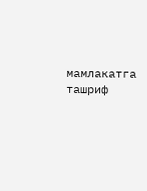мамлакатга ташриф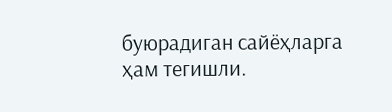буюрадиган сайёҳларга ҳам тегишли.